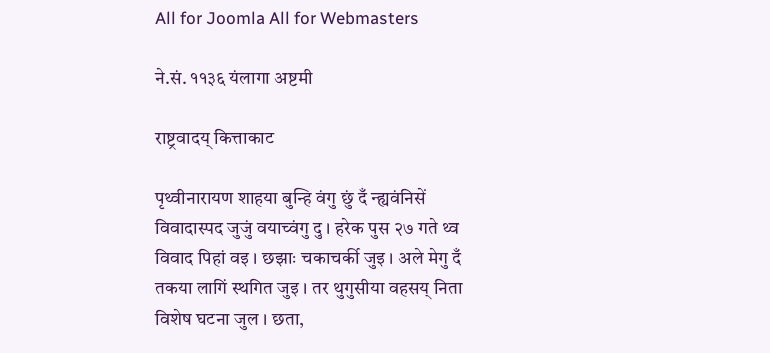All for Joomla All for Webmasters

ने.सं. ११३६ यंलागा अष्टमी

राष्ट्रवादय् कित्ताकाट

पृथ्वीनारायण शाहया बुन्हि वंगु छुं दँ न्ह्यवंनिसें विवादास्पद जुजुं वयाच्वंगु दु । हरेक पुस २७ गते थ्व विवाद पिहां वइ । छझाः चकाचर्की जुइ । अले मेगु दँ तकया लागिं स्थगित जुइ । तर थुगुसीया वहसय् निता विशेष घटना जुल । छता,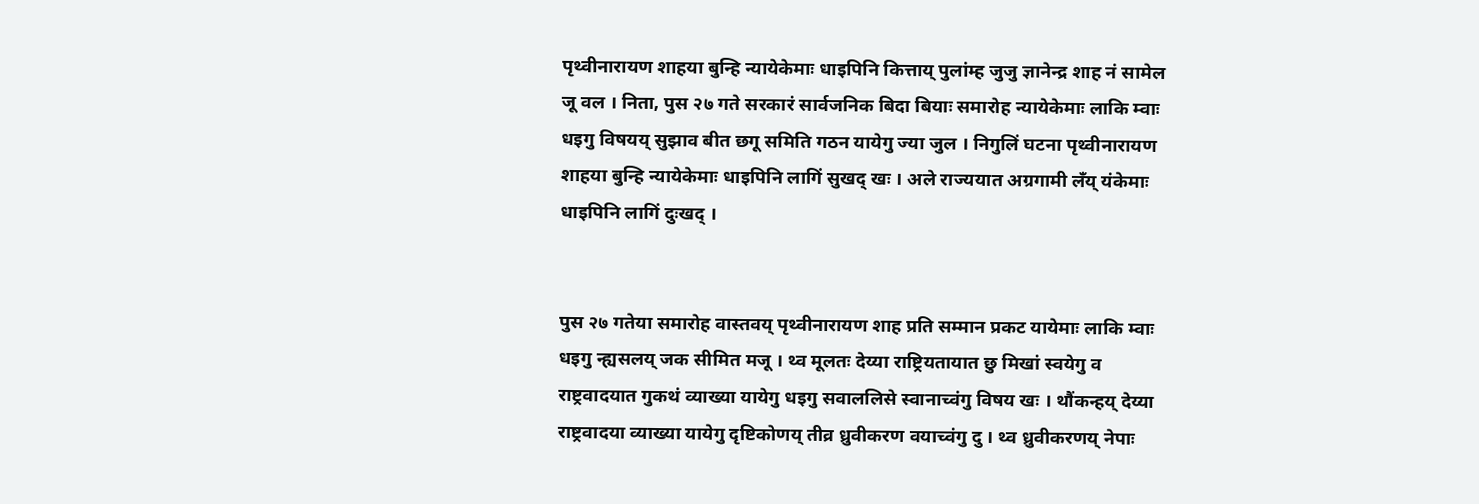पृथ्वीनारायण शाहया बुन्हि न्यायेकेमाः धाइपिनि कित्ताय् पुलांम्ह जुजु ज्ञानेन्द्र शाह नं सामेल जू वल । निता, पुस २७ गते सरकारं सार्वजनिक बिदा बियाः समारोह न्यायेकेमाः लाकि म्वाः धइगु विषयय् सुझाव बीत छगू समिति गठन यायेगु ज्या जुल । निगुलिं घटना पृथ्वीनारायण शाहया बुन्हि न्यायेकेमाः धाइपिनि लागिं सुखद् खः । अले राज्ययात अग्रगामी लँय् यंकेमाः धाइपिनि लागिं दुःखद् ।


पुस २७ गतेया समारोह वास्तवय् पृथ्वीनारायण शाह प्रति सम्मान प्रकट यायेमाः लाकि म्वाः धइगु न्ह्यसलय् जक सीमित मजू । थ्व मूलतः देय्या राष्ट्रियतायात छु मिखां स्वयेगु व राष्ट्रवादयात गुकथं व्याख्या यायेगु धइगु सवाललिसे स्वानाच्वंगु विषय खः । थौंकन्हय् देय्या राष्ट्रवादया व्याख्या यायेगु दृष्टिकोणय् तीव्र ध्रुवीकरण वयाच्वंगु दु । थ्व ध्रुवीकरणय् नेपाः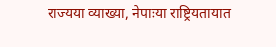राज्यया व्याख्या, नेपाःया राष्ट्रियतायात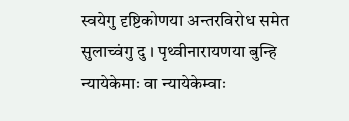स्वयेगु दृष्टिकोणया अन्तरविरोध समेत सुलाच्वंगु दु । पृथ्वीनारायणया बुन्हि न्यायेकेमाः वा न्यायेकेम्वाः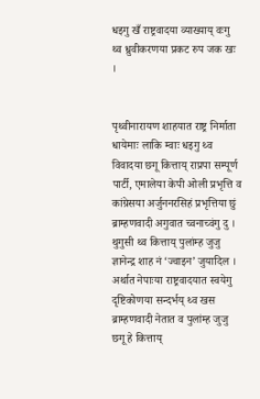धइगु खँ राष्ट्रवादया व्याख्याय् वःगु थ्व ध्रुवीकरणया प्रकट रुप जक खः ।


पृथ्वीनारायण शाहयात राष्ट्र निर्माता धायेमाः लाकि म्वाः धइगु थ्व विवादया छगू कित्ताय् राप्रपा सम्पूर्ण पार्टी, एमालेया केपी ओली प्रभृत्ति व कांग्रेसया अर्जुननरसिहं प्रभृत्तिया छुं ब्राम्हणवादी अगुवात च्वनाच्वंगु दु । थुगुसी थ्व कित्ताय् पुलांम्ह जुजु ज्ञानेन्द्र शाह नं ‘ज्वाइन’ जुयादिल । अर्थात नेपाःया राष्ट्रवादयात स्वयेगु दृष्टिकोणया सन्दर्भय् थ्व खस ब्राम्हणवादी नेतात व पुलांम्ह जुजु छगू हे कित्ताय्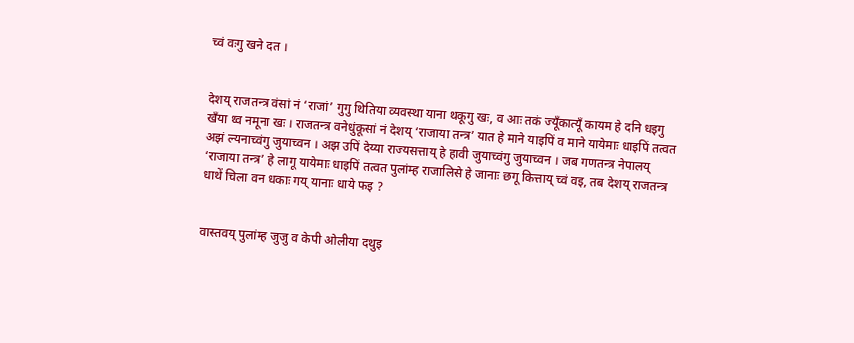च्वं वःगु खने दत ।


देशय् राजतन्त्र वंसां नं ‘राजां’ गुगु थितिया व्यवस्था याना थकूगु खः, व आः तकं ज्यूँकात्यूँ कायम हे दनि धइगु खँया थ्व नमूना खः । राजतन्त्र वनेधुंकूसां नं देशय् ‘राजाया तन्त्र’ यात हे माने याइपिं व माने यायेमाः धाइपिं तत्वत अझं ल्यनाच्वंगु जुयाच्वन । अझ उपिं देय्या राज्यसत्ताय् हे हावी जुयाच्वंगु जुयाच्वन । जब गणतन्त्र नेपालय् ‘राजाया तन्त्र’ हे लागू यायेमाः धाइपिं तत्वत पुलांम्ह राजालिसे हे जानाः छगू कित्ताय् च्वं वइ, तब देशय् राजतन्त्र धाथें चिला वन धकाः गय् यानाः धाये फइ ?


वास्तवय् पुलांम्ह जुजु व केपी ओलीया दथुइ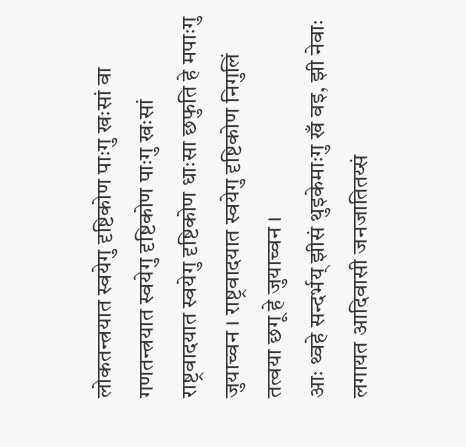लोकतन्त्रयात स्वयेगु दृष्टिकोण पाःगु खःसां वा गणतन्त्रयात स्वयेगु दृष्टिकोण पाःगु खःसां राष्ट्रवादयात स्वयेगु दृष्टिकोण धाःसा छफुति हे मपाःगु जुयाच्वन । राष्ट्रवादयात स्वयेगु दृष्टिकोण निगुलिं तत्वया छगू हे जुयाच्वन ।
आः थ्वहे सन्दर्भय् झीसं थुइकेमाःगु खँ वइ, झी नेवाः लगायत आदिवासी जनजातितय्सं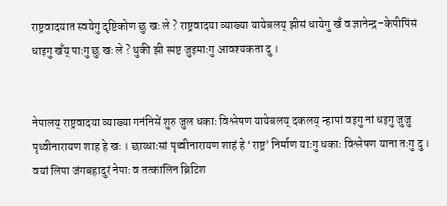राष्ट्रवादयात स्वयेगु दृष्टिकोण छु खः ले ? राष्ट्रवादया व्याख्या यायेबलय् झीसं धायेगु खँ व ज्ञानेन्द्र–केपीपिंसं धाइगु खँय् पाःगु छु खः ले ? थुकी झी स्पष्ट जुइमाःगु आवश्यकता दु ।


नेपालय् राष्ट्रवादया व्याख्या गनंनिसें शुरु जुल धकाः विश्लेषण यायेबलय् दकलय् न्हापां वइगु नां धइगु जुजु पृथ्वीनारायण शाह हे खः । छाय्धाःसां पृथ्वीनारायण शाहं हे ‘राष्ट्र’ निर्माण याःगु धकाः विश्लेषण याना तःगु दु । वयां लिपा जंगबहादुरं नेपाः व तत्कालिन ब्रिटिश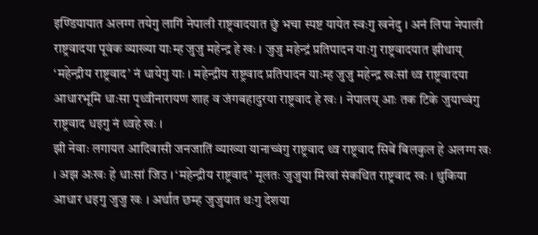इण्डियायात अलग्ग तयेगु लागिं नेपाली राष्ट्रवादयात छुं भचा स्पष्ट यायेत स्वःगु खनेदु । अनं लिपा नेपाली राष्ट्रवादया पूवंक व्याख्या याःम्ह जुजु महेन्द्र हे खः । जुजु महेन्द्रं प्रतिपादन याःगु राष्ट्रवादयात झीथाय् ‘महेन्द्रीय राष्ट्रवाद’ नं धायेगु याः । महेन्द्रीय राष्ट्रवाद प्रतिपादन याःम्ह जुजु महेन्द्र खःसां थ्व राष्ट्रवादया आधारभूमि धाःसा पृथ्वीनारायण शाह व जंगबहादुरया राष्ट्रवाद हे खः । नेपालय् आः तक टिके जुयाच्वंगु राष्ट्रवाद धइगु नं थ्वहे खः ।
झी नेवाः लगायत आदिवासी जनजातिं व्याख्या यानाच्वंगु राष्ट्रवाद थ्व राष्ट्रवाद सिबें बिलकुल हे अलग्ग खः । अझ अःखः हे धाःसां जिउ । ‘महेन्द्रीय राष्ट्रवाद’ मूलतः जुजुया मिखां संकथित राष्ट्रवाद खः । थुकिया आधार धइगु जुजु खः । अर्थात छम्ह जुजुयात थःगु देशया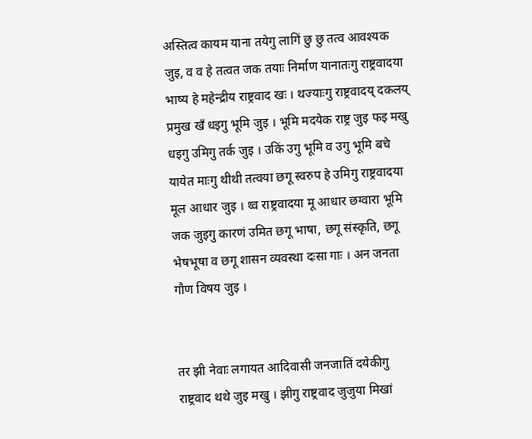अस्तित्व कायम याना तयेगु लागिं छु छु तत्व आवश्यक जुइ, व व हे तत्वत जक तयाः निर्माण यानातःगु राष्ट्रवादया भाष्य हे महेन्द्रीय राष्ट्रवाद खः । थज्याःगु राष्ट्रवादय् दकलय् प्रमुख खँ धइगु भूमि जुइ । भूमि मदयेक राष्ट्र जुइ फइ मखु धइगु उमिगु तर्क जुइ । उकिं उगु भूमि व उगु भूमि बचे यायेत माःगु थीथी तत्वया छगू स्वरुप हे उमिगु राष्ट्रवादया मूल आधार जुइ । थ्व राष्ट्रवादया मू आधार छग्वारा भूमि जक जुइगु कारणं उमित छगू भाषा, छगू संस्कृति, छगू भेषभूषा व छगू शासन व्यवस्था दःसा गाः । अन जनता गौण विषय जुइ ।


तर झी नेवाः लगायत आदिवासी जनजातिं दयेकीगु राष्ट्रवाद थथे जुइ मखु । झीगु राष्ट्रवाद जुजुया मिखां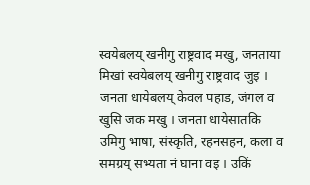स्वयेबलय् खनीगु राष्ट्रवाद मखु, जनताया मिखां स्वयेबलय् खनीगु राष्ट्रवाद जुइ । जनता धायेबलय् केवल पहाड, जंगल व खुसि जक मखु । जनता धायेसातकि उमिगु भाषा, संस्कृति, रहनसहन, कला व समग्रय् सभ्यता नं घाना वइ । उकिं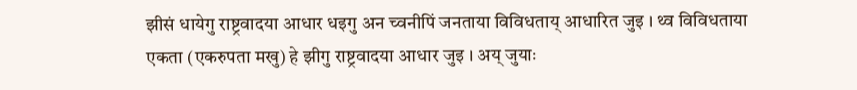झीसं धायेगु राष्ट्रवादया आधार धइगु अन च्वनीपिं जनताया विविधताय् आधारित जुइ । थ्व विविधताया एकता (एकरुपता मखु) हे झीगु राष्ट्रवादया आधार जुइ । अय् जुयाः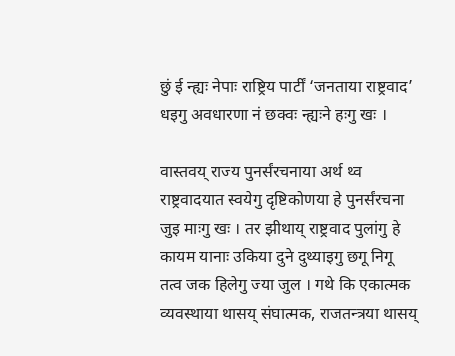छुं ई न्ह्यः नेपाः राष्ट्रिय पार्टीं ‘जनताया राष्ट्रवाद’ धइगु अवधारणा नं छक्वः न्ह्यःने हःगु खः ।

वास्तवय् राज्य पुनर्संरचनाया अर्थ थ्व राष्ट्रवादयात स्वयेगु दृष्टिकोणया हे पुनर्संरचना जुइ माःगु खः । तर झीथाय् राष्ट्रवाद पुलांगु हे कायम यानाः उकिया दुने दुथ्याइगु छगू निगू तत्व जक हिलेगु ज्या जुल । गथे कि एकात्मक व्यवस्थाया थासय् संघात्मक, राजतन्त्रया थासय्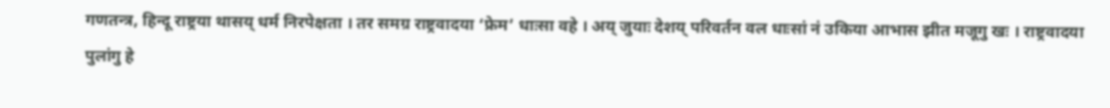गणतन्त्र, हिन्दू राष्ट्रया थासय् धर्म निरपेक्षता । तर समग्र राष्ट्रवादया ‘फ्रेम’ धाःसा वहे । अय् जुयाः देशय् परिवर्तन वल धाःसां नं उकिया आभास झीत मजूगु खः । राष्ट्रवादया पुलांगु हे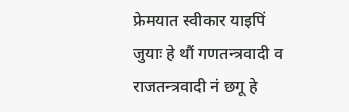फ्रेमयात स्वीकार याइपिं जुयाः हे थौं गणतन्त्रवादी व राजतन्त्रवादी नं छगू हे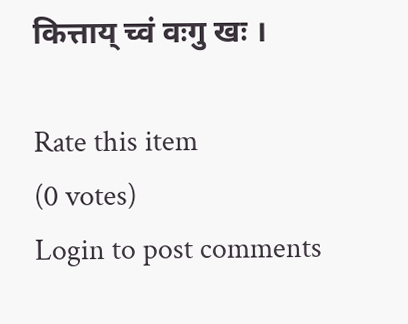कित्ताय् च्वं वःगु खः ।

Rate this item
(0 votes)
Login to post comments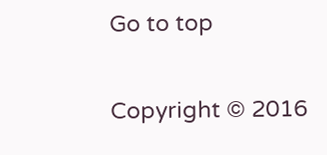Go to top

Copyright © 2016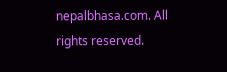nepalbhasa.com. All rights reserved.